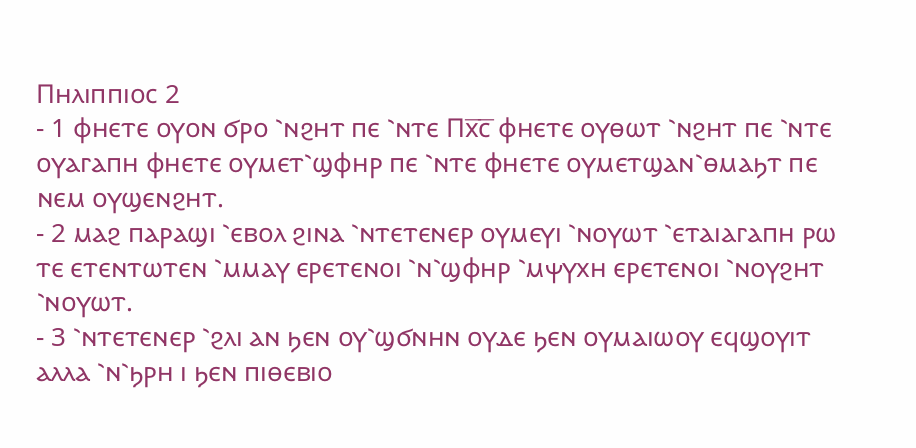Ⲡⲏⲗⲓⲡⲡⲓⲟⲥ 2
- 1 ⲫⲏⲉⲧⲉ ⲟⲩⲟⲛ ϭⲣⲟ ⳿ⲛϩⲏⲧ ⲡⲉ ⳿ⲛⲧⲉ Ⲡⲭ̅ⲥ̅ ⲫⲏⲉⲧⲉ ⲟⲩⲑⲱⲧ ⳿ⲛϩⲏⲧ ⲡⲉ ⳿ⲛⲧⲉ ⲟⲩⲁⲅⲁⲡⲏ ⲫⲏⲉⲧⲉ ⲟⲩⲙⲉⲧ⳿ϣⲫⲏⲣ ⲡⲉ ⳿ⲛⲧⲉ ⲫⲏⲉⲧⲉ ⲟⲩⲙⲉⲧϣⲁⲛ⳿ⲑⲙⲁϧⲧ ⲡⲉ ⲛⲉⲙ ⲟⲩϣⲉⲛϩⲏⲧ.
- 2 ⲙⲁϩ ⲡⲁⲣⲁϣⲓ ⳿ⲉⲃⲟⲗ ϩⲓⲛⲁ ⳿ⲛⲧⲉⲧⲉⲛⲉⲣ ⲟⲩⲙⲉⲩⲓ ⳿ⲛⲟⲩⲱⲧ ⳿ⲉⲧⲁⲓⲁⲅⲁⲡⲏ ⲣⲱ ⲧⲉ ⲉⲧⲉⲛⲧⲱⲧⲉⲛ ⳿ⲙⲙⲁⲩ ⲉⲣⲉⲧⲉⲛⲟⲓ ⳿ⲛ⳿ϣⲫⲏⲣ ⳿ⲙⲯⲩⲭⲏ ⲉⲣⲉⲧⲉⲛⲟⲓ ⳿ⲛⲟⲩϩⲏⲧ ⳿ⲛⲟⲩⲱⲧ.
- 3 ⳿ⲛⲧⲉⲧⲉⲛⲉⲣ ⳿ϩⲗⲓ ⲁⲛ ϧⲉⲛ ⲟⲩ⳿ϣϭⲛⲏⲛ ⲟⲩⲇⲉ ϧⲉⲛ ⲟⲩⲙⲁⲓⲱⲟⲩ ⲉϥϣⲟⲩⲓⲧ ⲁⲗⲗⲁ ⳿ⲛ⳿ϧⲣⲏ ⲓ ϧⲉⲛ ⲡⲓⲑⲉⲃⲓⲟ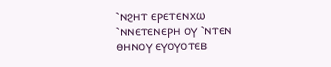⳿ⲛϩⲏⲧ ⲉⲣⲉⲧⲉⲛⲭⲱ ⳿ⲛⲛⲉⲧⲉⲛⲉⲣⲏ ⲟⲩ ⳿ⲛⲧⲉⲛ ⲑⲏⲛⲟⲩ ⲉⲩⲟⲩⲟⲧⲉⲃ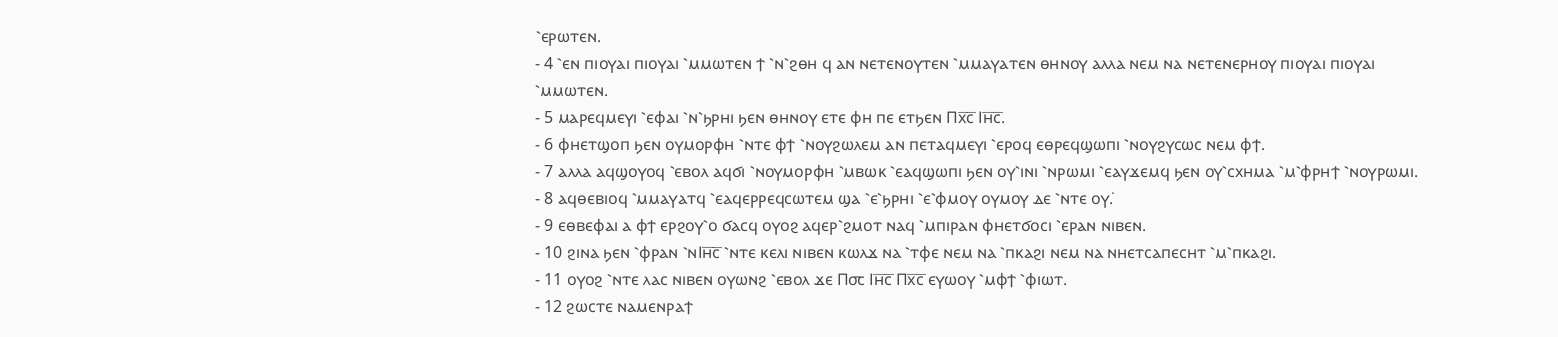⳿ⲉⲣⲱⲧⲉⲛ.
- 4 ⳿ⲉⲛ ⲡⲓⲟⲩⲁⲓ ⲡⲓⲟⲩⲁⲓ ⳿ⲙⲙⲱⲧⲉⲛ ϯ ⳿ⲛ⳿ϩⲑⲏ ϥ ⲁⲛ ⲛⲉⲧⲉⲛⲟⲩⲧⲉⲛ ⳿ⲙⲙⲁⲩⲁⲧⲉⲛ ⲑⲏⲛⲟⲩ ⲁⲗⲗⲁ ⲛⲉⲙ ⲛⲁ ⲛⲉⲧⲉⲛⲉⲣⲏⲟⲩ ⲡⲓⲟⲩⲁⲓ ⲡⲓⲟⲩⲁⲓ ⳿ⲙⲙⲱⲧⲉⲛ.
- 5 ⲙⲁⲣⲉϥⲙⲉⲩⲓ ⳿ⲉⲫⲁⲓ ⳿ⲛ⳿ϧⲣⲏⲓ ϧⲉⲛ ⲑⲏⲛⲟⲩ ⲉⲧⲉ ⲫⲏ ⲡⲉ ⲉⲧϧⲉⲛ Ⲡⲭ̅ⲥ̅ Ⲓⲏ̅ⲥ̅.
- 6 ⲫⲏⲉⲧϣⲟⲡ ϧⲉⲛ ⲟⲩⲙⲟⲣⲫⲏ ⳿ⲛⲧⲉ ⲫϯ ⳿ⲛⲟⲩϩⲱⲗⲉⲙ ⲁⲛ ⲡⲉⲧⲁϥⲙⲉⲩⲓ ⳿ⲉⲣⲟϥ ⲉⲑⲣⲉϥϣⲱⲡⲓ ⳿ⲛⲟⲩϩⲩⲥⲱⲥ ⲛⲉⲙ ⲫϯ.
- 7 ⲁⲗⲗⲁ ⲁϥϣⲟⲩⲟϥ ⳿ⲉⲃⲟⲗ ⲁϥϭⲓ ⳿ⲛⲟⲩⲙⲟⲣⲫⲏ ⳿ⲙⲃⲱⲕ ⳿ⲉⲁϥϣⲱⲡⲓ ϧⲉⲛ ⲟⲩ⳿ⲓⲛⲓ ⳿ⲛⲣⲱⲙⲓ ⳿ⲉⲁⲩϫⲉⲙϥ ϧⲉⲛ ⲟⲩ⳿ⲥⲭⲏⲙⲁ ⳿ⲙ⳿ⲫⲣⲏϯ ⳿ⲛⲟⲩⲣⲱⲙⲓ.
- 8 ⲁϥⲑⲉⲃⲓⲟϥ ⳿ⲙⲙⲁⲩⲁⲧϥ ⳿ⲉⲁϥⲉⲣⲣⲉϥⲥⲱⲧⲉⲙ ϣⲁ ⳿ⲉ⳿ϧⲣⲏⲓ ⳿ⲉ⳿ⲫⲙⲟⲩ ⲟⲩⲙⲟⲩ ⲇⲉ ⳿ⲛⲧⲉ ⲟⲩ.̇
- 9 ⲉⲑⲃⲉⲫⲁⲓ ⲁ ⲫϯ ⲉⲣϩⲟⲩ⳿ⲟ ϭⲁⲥϥ ⲟⲩⲟϩ ⲁϥⲉⲣ⳿ϩⲙⲟⲧ ⲛⲁϥ ⳿ⲙⲡⲓⲣⲁⲛ ⲫⲏⲉⲧϭⲟⲥⲓ ⳿ⲉⲣⲁⲛ ⲛⲓⲃⲉⲛ.
- 10 ϩⲓⲛⲁ ϧⲉⲛ ⳿ⲫⲣⲁⲛ ⳿ⲛⲒⲏ̅ⲥ̅ ⳿ⲛⲧⲉ ⲕⲉⲗⲓ ⲛⲓⲃⲉⲛ ⲕⲱⲗϫ ⲛⲁ ⳿ⲧⲫⲉ ⲛⲉⲙ ⲛⲁ ⳿ⲡⲕⲁϩⲓ ⲛⲉⲙ ⲛⲁ ⲛⲏⲉⲧⲥⲁⲡⲉⲥⲏⲧ ⳿ⲙ⳿ⲡⲕⲁϩⲓ.
- 11 ⲟⲩⲟϩ ⳿ⲛⲧⲉ ⲗⲁⲥ ⲛⲓⲃⲉⲛ ⲟⲩⲱⲛϩ ⳿ⲉⲃⲟⲗ ϫⲉ Ⲡ⳪ Ⲓⲏ̅ⲥ̅ Ⲡⲭ̅ⲥ̅ ⲉⲩⲱⲟⲩ ⳿ⲙⲫϯ ⳿ⲫⲓⲱⲧ.
- 12 ϩⲱⲥⲧⲉ ⲛⲁⲙⲉⲛⲣⲁϯ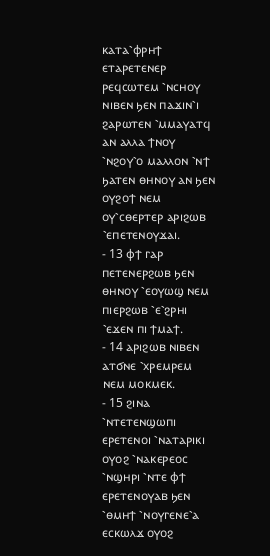ⲕⲁⲧⲁ⳿ⲫⲣⲏϯ ⲉⲧⲁⲣⲉⲧⲉⲛⲉⲣ ⲣⲉϥⲥⲱⲧⲉⲙ ⳿ⲛⲥⲏⲟⲩ ⲛⲓⲃⲉⲛ ϧⲉⲛ ⲡⲁϫⲓⲛ⳿ⲓ ϩⲁⲣⲱⲧⲉⲛ ⳿ⲙⲙⲁⲩⲁⲧϥ ⲁⲛ ⲁⲗⲗⲁ ϯⲛⲟⲩ ⳿ⲛϩⲟⲩ⳿ⲟ ⲙⲁⲗⲗⲟⲛ ⳿ⲛϯ ϧⲁⲧⲉⲛ ⲑⲏⲛⲟⲩ ⲁⲛ ϧⲉⲛ ⲟⲩϩⲟϯ ⲛⲉⲙ ⲟⲩ⳿ⲥⲑⲉⲣⲧⲉⲣ ⲁⲣⲓϩⲱⲃ ⳿ⲉⲡⲉⲧⲉⲛⲟⲩϫⲁⲓ.
- 13 ⲫϯ ⲅⲁⲣ ⲡⲉⲧⲉⲛⲉⲣϩⲱⲃ ϧⲉⲛ ⲑⲏⲛⲟⲩ ⳿ⲉⲟⲩⲱϣ ⲛⲉⲙ ⲡⲓⲉⲣϩⲱⲃ ⳿ⲉ⳿ϩⲣⲏⲓ ⳿ⲉϫⲉⲛ ⲡⲓ ϯⲙⲁϯ.
- 14 ⲁⲣⲓϩⲱⲃ ⲛⲓⲃⲉⲛ ⲁⲧϭⲛⲉ ⳿ⲭⲣⲉⲙⲣⲉⲙ ⲛⲉⲙ ⲙⲟⲕⲙⲉⲕ.
- 15 ϩⲓⲛⲁ ⳿ⲛⲧⲉⲧⲉⲛϣⲱⲡⲓ ⲉⲣⲉⲧⲉⲛⲟⲓ ⳿ⲛⲁⲧⲁⲣⲓⲕⲓ ⲟⲩⲟϩ ⳿ⲛⲁⲕⲉⲣⲉⲟⲥ ⳿ⲛϣⲏⲣⲓ ⳿ⲛⲧⲉ ⲫϯ ⲉⲣⲉⲧⲉⲛⲟⲩⲁⲃ ϧⲉⲛ ⳿ⲑⲙⲏϯ ⳿ⲛⲟⲩⲅⲉⲛⲉ⳿ⲁ ⲉⲥⲕⲱⲗϫ ⲟⲩⲟϩ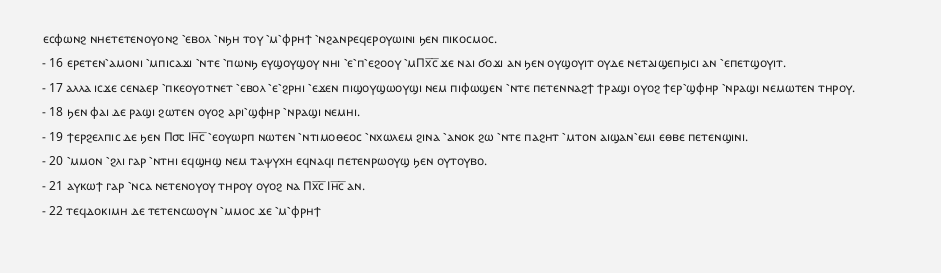ⲉⲥⲫⲱⲛϩ ⲛⲏⲉⲧⲉⲧⲉⲛⲟⲩⲟⲛϩ ⳿ⲉⲃⲟⲗ ⳿ⲛϧⲏ ⲧⲟⲩ ⳿ⲙ⳿ⲫⲣⲏϯ ⳿ⲛϩⲁⲛⲣⲉϥⲉⲣⲟⲩⲱⲓⲛⲓ ϧⲉⲛ ⲡⲓⲕⲟⲥⲙⲟⲥ.
- 16 ⲉⲣⲉⲧⲉⲛ⳿ⲁⲙⲟⲛⲓ ⳿ⲙⲡⲓⲥⲁϫⲓ ⳿ⲛⲧⲉ ⳿ⲡⲱⲛϧ ⲉⲩϣⲟⲩϣⲟⲩ ⲛⲏⲓ ⳿ⲉ⳿ⲡ⳿ⲉϩⲟⲟⲩ ⳿ⲙⲠⲭ̅ⲥ̅ ϫⲉ ⲛⲁⲓ ϭⲟϫⲓ ⲁⲛ ϧⲉⲛ ⲟⲩϣⲟⲩⲓⲧ ⲟⲩⲇⲉ ⲛⲉⲧⲁⲓϣⲉⲡϧⲓⲥⲓ ⲁⲛ ⳿ⲉⲡⲉⲧϣⲟⲩⲓⲧ.
- 17 ⲁⲗⲗⲁ ⲓⲥϫⲉ ⲥⲉⲛⲁⲉⲣ ⳿ⲡⲕⲉⲟⲩⲟⲧⲛⲉⲧ ⳿ⲉⲃⲟⲗ ⳿ⲉ⳿ϩⲣⲏⲓ ⳿ⲉϫⲉⲛ ⲡⲓϣⲟⲩϣⲱⲟⲩϣⲓ ⲛⲉⲙ ⲡⲓⲫⲱϣⲉⲛ ⳿ⲛⲧⲉ ⲡⲉⲧⲉⲛⲛⲁϩϯ ϯⲣⲁϣⲓ ⲟⲩⲟϩ ϯⲉⲣ⳿ϣⲫⲏⲣ ⳿ⲛⲣⲁϣⲓ ⲛⲉⲙⲱⲧⲉⲛ ⲧⲏⲣⲟⲩ.
- 18 ϧⲉⲛ ⲫⲁⲓ ⲇⲉ ⲣⲁϣⲓ ϩⲱⲧⲉⲛ ⲟⲩⲟϩ ⲁⲣⲓ⳿ϣⲫⲏⲣ ⳿ⲛⲣⲁϣⲓ ⲛⲉⲙⲏⲓ.
- 19 ϯⲉⲣϩⲉⲗⲡⲓⲥ ⲇⲉ ϧⲉⲛ Ⲡ⳪ Ⲓⲏ̅ⲥ̅ ⳿ⲉⲟⲩⲱⲣⲡ ⲛⲱⲧⲉⲛ ⳿ⲛⲧⲓⲙⲟⲑⲉⲟⲥ ⳿ⲛⲭⲱⲗⲉⲙ ϩⲓⲛⲁ ⳿ⲁⲛⲟⲕ ϩⲱ ⳿ⲛⲧⲉ ⲡⲁϩⲏⲧ ⳿ⲙⲧⲟⲛ ⲁⲓϣⲁⲛ⳿ⲉⲙⲓ ⲉⲑⲃⲉ ⲡⲉⲧⲉⲛϣⲓⲛⲓ.
- 20 ⳿ⲙⲙⲟⲛ ⳿ϩⲗⲓ ⲅⲁⲣ ⳿ⲛⲧⲏⲓ ⲉϥϣⲏϣ ⲛⲉⲙ ⲧⲁⲯⲩⲭⲏ ⲉϥⲛⲁϥⲓ ⲡⲉⲧⲉⲛⲣⲱⲟⲩϣ ϧⲉⲛ ⲟⲩⲧⲟⲩⲃⲟ.
- 21 ⲁⲩⲕⲱϯ ⲅⲁⲣ ⳿ⲛⲥⲁ ⲛⲉⲧⲉⲛⲟⲩⲟⲩ ⲧⲏⲣⲟⲩ ⲟⲩⲟϩ ⲛⲁ Ⲡⲭ̅ⲥ̅ Ⲓⲏ̅ⲥ̅ ⲁⲛ.
- 22 ⲧⲉϥⲇⲟⲕⲓⲙⲏ ⲇⲉ ⲧⲉⲧⲉⲛⲥⲱⲟⲩⲛ ⳿ⲙⲙⲟⲥ ϫⲉ ⳿ⲙ⳿ⲫⲣⲏϯ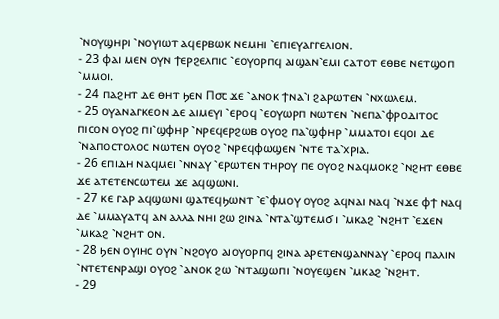⳿ⲛⲟⲩϣⲏⲣⲓ ⳿ⲛⲟⲩⲓⲱⲧ ⲁϥⲉⲣⲃⲱⲕ ⲛⲉⲙⲏⲓ ⳿ⲉⲡⲓⲉⲩⲁⲅⲅⲉⲗⲓⲟⲛ.
- 23 ⲫⲁⲓ ⲙⲉⲛ ⲟⲩⲛ ϯⲉⲣϩⲉⲗⲡⲓⲥ ⳿ⲉⲟⲩⲟⲣⲡϥ ⲁⲓϣⲁⲛ⳿ⲉⲙⲓ ⲥⲁⲧⲟⲧ ⲉⲑⲃⲉ ⲛⲉⲧϣⲟⲡ ⳿ⲙⲙⲟⲓ.
- 24 ⲡⲁϩⲏⲧ ⲇⲉ ⲑⲏⲧ ϧⲉⲛ Ⲡ⳪ ϫⲉ ⳿ⲁⲛⲟⲕ ϯⲛⲁ⳿ⲓ ϩⲁⲣⲱⲧⲉⲛ ⳿ⲛⲭⲱⲗⲉⲙ.
- 25 ⲟⲩⲁⲛⲁⲅⲕⲉⲟⲛ ⲇⲉ ⲁⲓⲙⲉⲩⲓ ⳿ⲉⲣⲟϥ ⳿ⲉⲟⲩⲱⲣⲡ ⲛⲱⲧⲉⲛ ⳿ⲛⲉⲡⲁ⳿ⲫⲣⲟⲇⲓⲧⲟⲥ ⲡⲓⲥⲟⲛ ⲟⲩⲟϩ ⲡⲓ⳿ϣⲫⲏⲣ ⳿ⲛⲣⲉϥⲉⲣϩⲱⲃ ⲟⲩⲟϩ ⲡⲁ⳿ϣⲫⲏⲣ ⳿ⲙⲙⲁⲧⲟⲓ ⲉϥⲟⲓ ⲇⲉ ⳿ⲛⲁⲡⲟⲥⲧⲟⲗⲟⲥ ⲛⲱⲧⲉⲛ ⲟⲩⲟϩ ⳿ⲛⲣⲉϥⲫⲱϣⲉⲛ ⳿ⲛⲧⲉ ⲧⲁ⳿ⲭⲣⲓⲁ.
- 26 ⲉⲡⲓⲇⲏ ⲛⲁϥⲙⲉⲓ ⳿ⲛⲛⲁⲩ ⳿ⲉⲣⲱⲧⲉⲛ ⲧⲏⲣⲟⲩ ⲡⲉ ⲟⲩⲟϩ ⲛⲁϥⲙⲟⲕϩ ⳿ⲛϩⲏⲧ ⲉⲑⲃⲉ ϫⲉ ⲁⲧⲉⲧⲉⲛⲥⲱⲧⲉⲙ ϫⲉ ⲁϥϣⲱⲛⲓ.
- 27 ⲕⲉ ⲅⲁⲣ ⲁϥϣⲱⲛⲓ ϣⲁⲧⲉϥϧⲱⲛⲧ ⳿ⲉ⳿ⲫⲙⲟⲩ ⲟⲩⲟϩ ⲁϥⲛⲁⲓ ⲛⲁϥ ⳿ⲛϫⲉ ⲫϯ ⲛⲁϥ ⲇⲉ ⳿ⲙⲙⲁⲩⲁⲧϥ ⲁⲛ ⲁⲗⲗⲁ ⲛⲏⲓ ϩⲱ ϩⲓⲛⲁ ⳿ⲛⲧⲁ⳿ϣⲧⲉⲙϭ ⲓ ⳿ⲙⲕⲁϩ ⳿ⲛϩⲏⲧ ⳿ⲉϫⲉⲛ ⳿ⲙⲕⲁϩ ⳿ⲛϩⲏⲧ ⲟⲛ.
- 28 ϧⲉⲛ ⲟⲩⲓⲏⲥ ⲟⲩⲛ ⳿ⲛϩⲟⲩⲟ ⲁⲓⲟⲩⲟⲣⲡϥ ϩⲓⲛⲁ ⲁⲣⲉⲧⲉⲛϣⲁⲛⲛⲁⲩ ⳿ⲉⲣⲟϥ ⲡⲁⲗⲓⲛ ⳿ⲛⲧⲉⲧⲉⲛⲣⲁϣⲓ ⲟⲩⲟϩ ⳿ⲁⲛⲟⲕ ϩⲱ ⳿ⲛⲧⲁϣⲱⲡⲓ ⳿ⲛⲟⲩⲉϣⲉⲛ ⳿ⲙⲕⲁϩ ⳿ⲛϩⲏⲧ.
- 29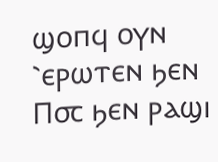ϣⲟⲡϥ ⲟⲩⲛ ⳿ⲉⲣⲱⲧⲉⲛ ϧⲉⲛ Ⲡ⳪ ϧⲉⲛ ⲣⲁϣⲓ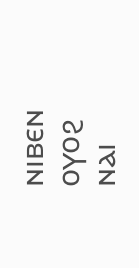ⲛⲓⲃⲉⲛ ⲟⲩⲟϩ ⲛⲁⲓ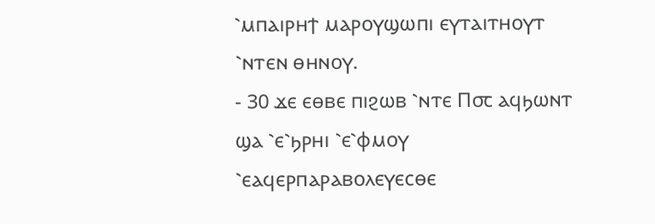⳿ⲙⲡⲁⲓⲣⲏϯ ⲙⲁⲣⲟⲩϣⲱⲡⲓ ⲉⲩⲧⲁⲓⲧⲏⲟⲩⲧ ⳿ⲛⲧⲉⲛ ⲑⲏⲛⲟⲩ.
- 30 ϫⲉ ⲉⲑⲃⲉ ⲡⲓϩⲱⲃ ⳿ⲛⲧⲉ Ⲡ⳪ ⲁϥϧⲱⲛⲧ ϣⲁ ⳿ⲉ⳿ϧⲣⲏⲓ ⳿ⲉ⳿ⲫⲙⲟⲩ ⳿ⲉⲁϥⲉⲣⲡⲁⲣⲁⲃⲟⲗⲉⲩⲉⲥⲑⲉ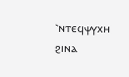⳿ⲛⲧⲉϥⲯⲩⲭⲏ ϩⲓⲛⲁ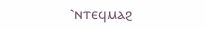⳿ⲛⲧⲉϥⲙⲁϩ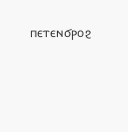ⲡⲉⲧⲉⲛϭⲣⲟϩ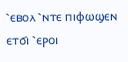⳿ⲉⲃⲟⲗ ⳿ⲛⲧⲉ ⲡⲓⲫⲱϣⲉⲛ ⲉⲧϭⲓ ⳿ⲉⲣⲟⲓ